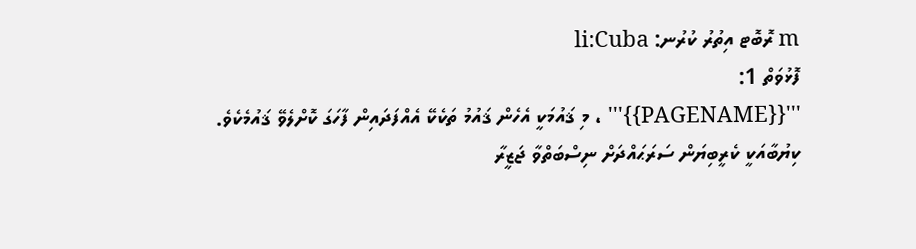m ރޮބޮޓ އިތުރު ކުރުނ: li:Cuba
ފޮޅުވަތް 1:
'''{{PAGENAME}}''' ، މި ޤައުމަކީ އެހެން ޤައުމު ތަކެކޭ އެއްފަދައިން ފާހަގަ ކޮށްލެވޭ ޤައުމެކެވެ.
ކިޔުބާއަކީ ކެރީބިޔަން ސަރަޙައްދަށް ނިސްބަތްވާ ޖަޒީރާ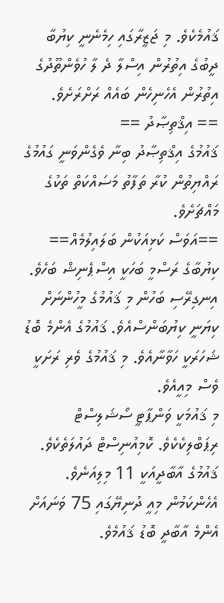ޤައުމެކެވެ. މި ޖަޒީރާގައި ހިމެނެނީ ކިޔުބާ ދީބުގެ އިތުރުން އިސްލާ ދެ ލާ ހުވެންތޫދުގެ އިތުރުން އެހެނިހެން ބައެއް ރަށްރަށެވެ.
== އިޤްތިޞާދު ==
ޤައުމުގެ އިޤްތިޞާދު ބިނާ ވެގެންވަނީ ގައުމުގެ ރައްޔިތުން ކުރާ ތަފާތު މަސައްކަތް ތަކުގެ މައްޗަށެވެ.
==އަވަސް ކަޅިއަކުން ބަލައިލުމެއް==
ކިޔުބާގެ ރަސްމީ ބަހަކީ އިސްޕެނިޝް ބަހެވެ. އިނގިރޭސި ބަހުން މި ޤައުމުގެ މީހުންނަށް ކިޔަނީ ކިޔުބަންސްއެވެ. ޤައުމުގެ އެންމެ ބޮޑު ޝަހަރަކީ ހަވާނާއެވެ. މި ޤައުމުގެ ވެރި ރަށަކީ ވެސް މިއީއެވެ.
މި ޤައުމަކީ ވަންޕާޓީ ސޯޝަލިސްޓް ރިޕަބްލިކެކެވެ. ކޮމިއުނިސްޓް ދައުލަތެކެވެ. ޤައުމުގެ އާބާދީއަކީ 11 މިލިއަނެވެ. އެހެންކަމުން މިއީ ދުނިޔޭގައި 75 ވަނައަށް އެންމެ އާބާދީ ބޮޑު ޤައުމެވެ.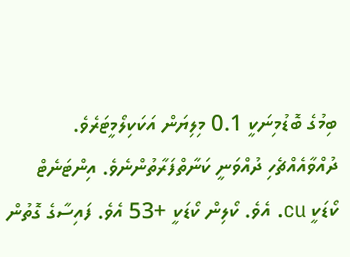ބިމުގެ ބޮޑުމިނަކީ 0.1 މިލިޔަން އަކަކިލޯމީޓަރެވެ. ދުއްވާއެއްޗެހި ދުއްވަނީ ކަނާތްފަރާތުންނެވެ. އިންޓަނެޓް ކޯޑަކީ cu. އެވެ. ކޯލިން ކޯޑަކީ +53 އެވެ. ފައިސާގެ ގޮތުން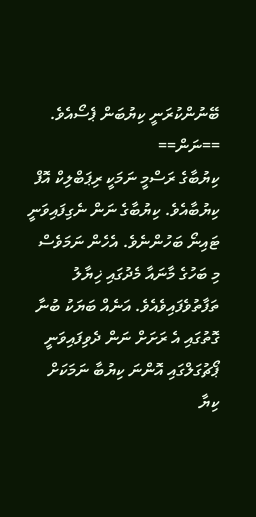ބޭނުންކުރަނީ ކިޔުބަން ޕެސޯއެވެ.
==ނަން==
ކިޔުބާގެ ރަސްމީ ނަމަކީ ރިޕަބްލިކް އޮފް ކިޔުބާއެވެ. ކިޔުބާގެ ނަން ނެގިފައިވަނީ ޓައިނޯ ބަހުންނެވެ. އެހެން ނަމަވެސް މި ބަހުގެ މާނައާ މެދުގައި ޚިޔާލު ތަފާތުވެފައިވެއެވެ. އަނެއް ބަޔަކު ބުނާ ގޮތުގައި އެ ރަށަށް ނަން ދެވިފައިވަނީ ޕޯޗުގަލްގައި އޮންނަ ކިޔުބާ ނަމަކަށް ކިޔާ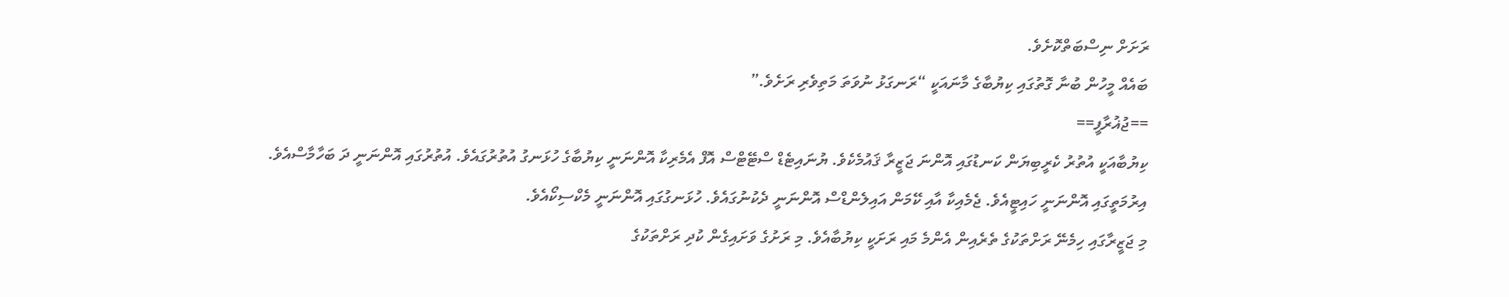ރަށަށް ނިސްބަތްކޮށެވެ.
ބައެއް މީހުން ބުނާ ގޮތުގައި ކިޔުބާގެ މާނައަކީ “ރަނގަޅު ނުވަތަ މަތިވެރި ރަށެވެ.”
==ޖުޣުރާފީ==
ކިޔުބާއަކީ އުތުރު ކެރީބިޔަން ކަނޑުގައި އޮންނަ ޖަޒީރާ ޤައުމެކެވެ. ޔުނައިޓެޑް ސްޓޭޓްސް އޮފް އެމެރިކާ އޮންނަނީ ކިޔުބާގެ ހުޅަނގު އުތުރުގައެވެ. އުތުރުގައި އޮންނަނީ ދަ ބަހާމާސްއެވެ. އިރުމަތީގައި އޮންނަނީ ހައިޓީއެވެ. ޖެމެއިކާ އާއި ކޭމަން އައިލެންޑްސް އޮންނަނީ ދެކުނުގައެވެ. ހުޅަނގުގައި އޮންނަނީ މެކްސިކޯއެވެ.
މި ޖަޒީރާގައި ހިމެނޭ ރަށްތަކުގެ ތެރެއިން އެންމެ މައި ރަށަކީ ކިޔުބާއެވެ. މި ރަށުގެ ވަށައިގެން ކުދި ރަށްތަކުގެ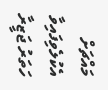މައްޗަށް އެކުލެވިފައިވާ ހަތަރު ޖަޒީރާ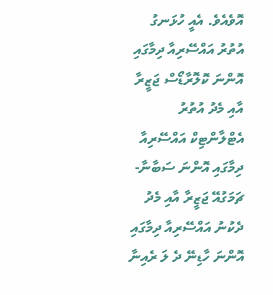އޮވެއެވެ. އެއީ ހުޅަނގު އުތުރު އައްސޭރިއާ ދިމާގައި އޮންނަ ކޮލޮރާޑޯސް ޖަޒީރާ އާއި މެދު އުތުރު އެޓްލާންޓިކް އައްސޭރިއާ ދިމާގައި އޮންނަ ސަބާނާ-ޗަމަގުއޭ ޖަޒީރާ އާއި މެދު ދެކުނު އައްސޭރިއާ ދިމާގައި އޮންނަ ހާޑިނޭ ދެ ލަ ރެއިނާ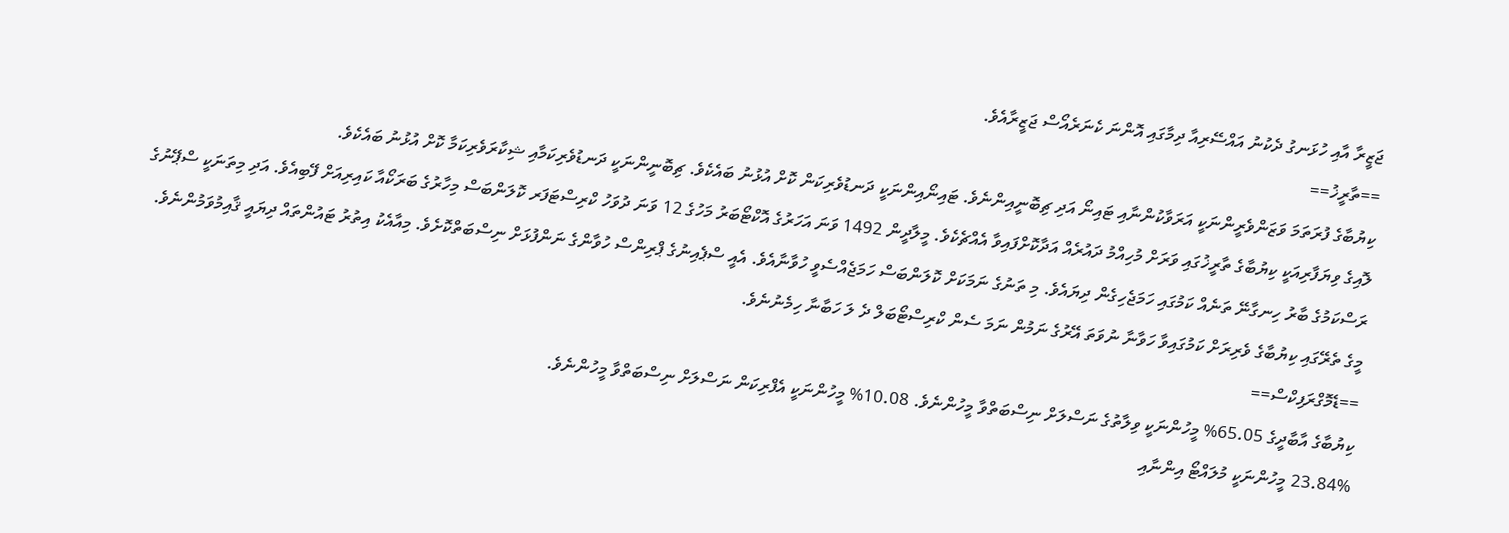ޖަޒީރާ އާއި ހުޅަނގު ދެކުނު އައްސޭރިއާ ދިމާގައި އޮންނަ ކެނަރެއޯސް ޖަޒީރާއެވެ.
==ތާރީޚު==
ކިޔުބާގެ ފުރަތަމަ ވަޒަންވެރީންނަކީ އަރަވާކުންނާއި ޓައިނޯ އަދި ޗިބޮނީއިންނެވެ. ޓައިނޯއިންނަކީ ދަނޑުވެރިކަން ކޮށް އުޅުނު ބައެކެވެ. ޗިބޮނީންނަކީ ދަނޑުވެރިކަމާއި ޝިކާރަވެރިކަމާ ކޮށް އުޅުނު ބައެކެވެ.
ލޮއިގެ ވިޔަފާރިއަކީ ކިޔުބާގެ ތާރީޚުގައި ވަރަށް މުހިއްމު ދައުރެއް އަދާކޮށްފައިވާ އެއްޗެކެވެ. މީލާދީން 1492 ވަނަ އަހަރުގެ އޮކްޓޯބަރު މަހުގެ 12 ވަނަ ދުވަހު ކްރިސްޓަފަރ ކޮލަންބަސް މިހާރުގެ ބަރަކޯއާ ކައިރިއަށް ފޭބިއެވެ. އަދި މިތަނަކީ ސްޕޭނުގެ ރަސްކަމުގެ ބާރު ހިނގާނޭ ތަނެއް ކަމުގައި ހަމަޖެހިގެން ދިޔައެވެ. މި ތަނުގެ ނަމަކަށް ކޮލަންބަސް ހަމަޖެއްސެވީ ހުވާނާއެވެ. އެއީ ސްޕެއިނުގެ ޕްރިންސް ހުވާންގެ ނަންފުޅަށް ނިސްބަތްކޮށެވެ. މިއާއެކު އިތުރު ޓައުންތައް ދިޔައީ ޤާއިމުވަމުންނެވެ. މީގެ ތެރޭގައި ކިޔުބާގެ ވެރިރަށް ކަމުގައިވާ ހަވާނާ ނުވަތަ އޭރުގެ ނަމުން ނަމަ ސެން ކްރިސްޓޯބަލް ދެ ލަ ހަބާނާ ހިމެނުނެވެ.
==ޑެމޮގްރަފިކްސް==
ކިޔުބާގެ އާބާދީގެ 65.05% މީހުންނަކީ ވިލާތުގެ ނަސްލަށް ނިސްބަތްވާ މީހުންނެވެ. 10.08% މީހުންނަކީ އެފްރިކަން ނަސްލަށް ނިސްބަތްވާ މީހުންނެވެ.
23.84% މީހުންނަކީ މުލައްޓޯ އިންނާއި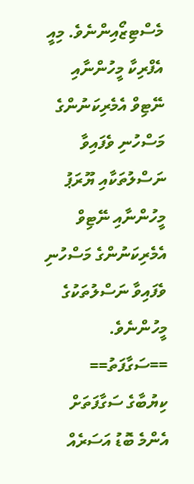މެސްޓިޒޯއިންނެވެ. މިއީ އެފްރިކާ މީހުންނާއި ނޭޓިވް އެމެރިކަނުންގެ މަސްހުނި ވެފައިވާ ނަސްލުތަކާއި ޔޫރަޕު މީހުންނާއި ނޭޓިވް އެމެރިކަނުންގެ މަސްހުނި ވެފައިވާ ނަސްލުތަކުގެ މީހުންނެވެ.
==ސަގާފަތު==
ކިޔުބާގެ ސަގާފަތަށް އެންމެ ބޮޑު އަސަރެއް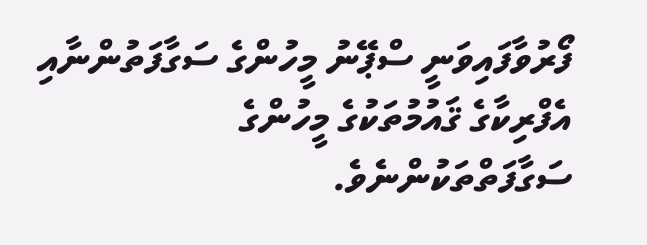ފޯރުވާފައިވަނީ ސްޕޭނު މީހުންގެ ސަގާފަތުންނާއި އެފްރިކާގެ ޤައުމުތަކުގެ މީހުންގެ ސަގާފަތްތަކުންނެވެ.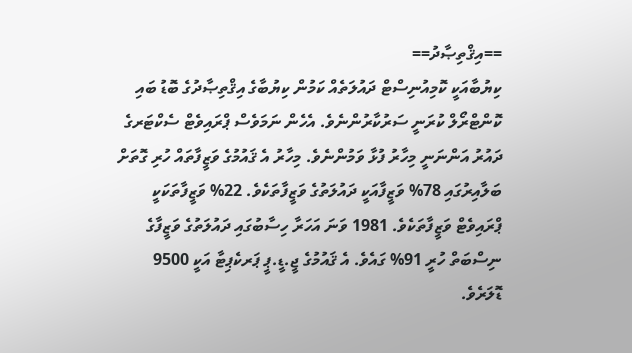==އިޤްތިޞާދު==
ކިޔުބާއަކީ ކޮމިއުނިސްޓް ދައުލަތެއް ކަމުން ކިޔުބާގެ އިޤްތިޞާދުގެ ބޮޑު ބައި ކޮންޓްރޯލް ކުރަނީ ސަރުކާރުންނެވެ. އެހެން ނަމަވެސް ޕްރައިވެޓް ސެކްޓަރގެ ދައުރު އަންނަނީ މިހާރު ފުޅާ ވަމުންނެވެ. މިހާރު އެ ޤައުމުގެ ވަޒީފާތައް ހުރި ގޮތަށް ބަލާއިރުގައި 78% ވަޒީފާއަކީ ދައުލަތުގެ ވަޒީފާތަކެވެ. 22% ވަޒީފާތަކަކީ ޕްރައިވެޓް ވަޒީފާތަކެވެ. 1981 ވަނަ އަހަރާ ހިސާބުގައި ދައުލަތުގެ ވަޒީފާގެ ނިސްބަތް ހުރީ 91% ގައެވެ. އެ ޤައުމުގެ ޖީ.ޑީ.ޕީ ޕަރކެޕިޓާ އަކީ 9500 ޑޮލަރެވެ.